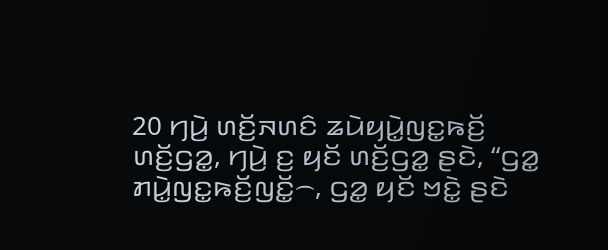20 ꤚꤣꤧ꤬ ꤛꤢꤩ꤬ꤏꤛꤢꤨ ꤘꤣꤧꤟꤣꤧ꤭ꤜꤢ꤭ꤒꤢꤩ꤬ ꤛꤢꤩ꤬ꤞꤤ꤭, ꤚꤣꤧ꤬ ꤢ꤬ ꤟꤢꤩ ꤛꤢꤩ꤬ꤞꤤ꤭ ꤔꤢꤧ, “ꤞꤤ꤭ ꤊꤣꤧ꤭ꤜꤢ꤭ꤒꤢꤩ꤬ꤜꤢꤩ꤭꤮, ꤞꤤ꤭ ꤟꤢꤩ ꤠꤢꤧ꤭ ꤔꤢꤧ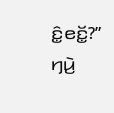ꤢꤨ꤭ꤕꤢꤩ꤭?” ꤚꤣꤧ꤬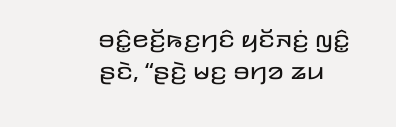ꤋꤢꤨ꤭ꤕꤢꤩ꤬ꤒꤢ꤬ꤚꤢꤨ ꤟꤢꤩꤏꤢꤦ꤬ ꤜꤢꤨ꤭ ꤔꤢꤧ, “ꤔꤢꤧ꤬ ꤗꤢ꤬ ꤋꤚꤤ ꤘꤣ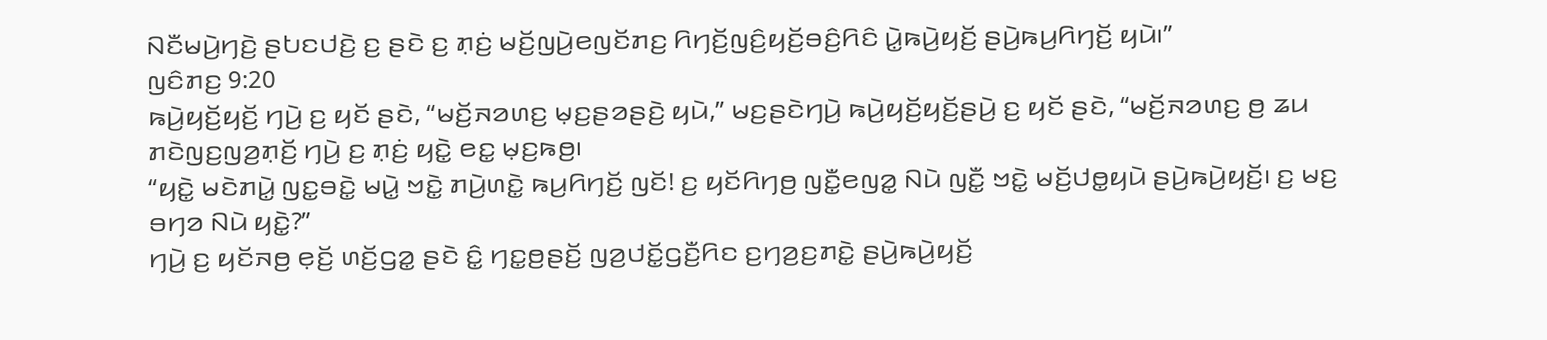ꤡꤢꤪꤗꤣꤧ꤬ꤚꤢꤧ꤬ ꤔꤝꤢꤓꤢꤧ꤬ ꤢ꤬ ꤔꤢꤧ ꤢ꤬ ꤊ꤫ꤢꤦ꤬ ꤗꤢꤩ꤬ꤜꤣꤧ꤬ꤕꤜꤢꤩꤊꤢ꤬ ꤖꤚꤢꤩ꤬ꤜꤢꤨ꤬ꤟꤢꤩ꤬ꤋꤢꤨ꤬ꤖꤢꤨ ꤣꤧ꤭ꤒꤣꤧ꤬ꤟꤢꤩ꤬ ꤔꤣꤧ꤬ꤒꤣ꤬ꤖꤚꤢꤩ꤬ ꤟꤣꤧ꤯”
ꤜꤢꤨꤊꤢ꤬ 9:20
ꤒꤣꤧ꤬ꤟꤢꤩ꤬ꤟꤢꤩ꤬ ꤚꤣꤧ꤬ ꤢ꤬ ꤟꤢꤩ ꤔꤢꤧ, “ꤗꤢꤩ꤬ꤏꤤꤛꤢ꤬ ꤗ꤫ꤢ꤬ꤔꤤꤔꤢꤧ꤬ ꤟꤣꤧ,” ꤗꤢ꤬ꤔꤢꤧꤚꤣꤧ꤬ ꤒꤣꤧ꤬ꤟꤢꤩ꤬ꤟꤢꤩ꤬ꤔꤣꤧ꤬ ꤢ꤬ ꤟꤢꤩ ꤔꤢꤧ, “ꤗꤢꤩ꤬ꤏꤤꤛꤢ꤬ ꤥ꤬ ꤘꤣ ꤊꤢꤧꤜꤢ꤬ꤜꤤ꤬ꤊ꤫ꤢꤩ꤬ ꤚꤣꤧ꤬ ꤢ꤬ ꤊ꤫ꤢꤦ꤬ ꤟꤢꤧ꤭ ꤕꤢ꤭ ꤗ꤫ꤢ꤬ꤒꤥ꤬꤯
“ꤟꤢꤧ꤭ ꤗꤢꤧꤊꤣꤧ꤭ ꤜꤢ꤭ꤋꤢꤧ꤭ ꤗꤣꤧ꤭ ꤠꤢꤧ꤭ ꤊꤣꤧ꤬ꤛꤢꤧ꤭ ꤒꤣ꤬ꤖꤚꤢꤩ꤬ ꤜꤢꤩ! ꤢ꤬ ꤟꤢꤩꤖꤚꤥ꤬ ꤜꤢꤪ꤭ꤕꤜꤤ꤭ ꤡꤣꤧ ꤜꤢꤪ꤭ ꤠꤢꤧ꤭ ꤗꤢꤩ꤬ꤓꤥ꤭ꤟꤣꤧ ꤔꤣꤧ꤬ꤒꤣꤧ꤬ꤟꤢꤩ꤬꤯ ꤢ꤬ ꤗꤢ꤬ ꤋꤚꤤ ꤡꤣꤧ ꤟꤢꤧ꤭?”
ꤚꤣꤧ꤬ ꤢ꤬ ꤟꤢꤩꤏꤥ꤬ ꤕ꤫ꤢꤩ꤬ ꤛꤢꤩ꤬ꤞꤤ꤭ ꤔꤢꤧ ꤢꤨ꤭ ꤚꤢ꤭ꤥ꤬ꤔꤢꤩ꤬ ꤜꤤ꤬ꤓꤢꤩ꤭ꤞꤢꤪ꤬ꤖꤢ ꤢ꤬ꤚꤤ꤬ꤢ꤬ꤊꤢꤧ꤭ ꤔꤣꤧ꤬ꤒꤣꤧ꤬ꤟꤢꤩ꤬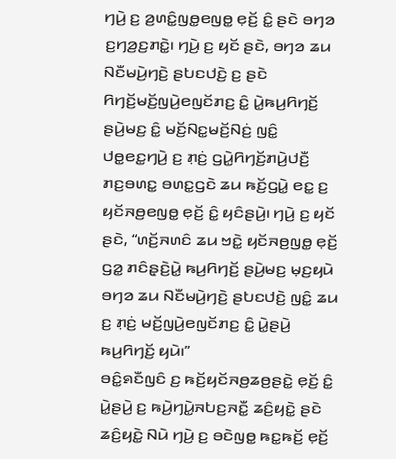ꤚꤣꤧ꤬ ꤢ꤬ ꤤ꤬ꤛꤢꤨ꤭ꤜꤥ꤭ꤕꤜꤥ꤭ ꤕ꤫ꤢꤩ꤬ ꤢꤨ꤭ ꤔꤢꤧ ꤋꤚꤤ ꤢ꤬ꤚꤤ꤬ꤢ꤬ꤊꤢꤧ꤭꤯ ꤚꤣꤧ꤬ ꤢ꤬ ꤟꤢꤩ ꤔꤢꤧ, ꤋꤚꤤ ꤘꤣ ꤡꤢꤪꤗꤣꤧ꤬ꤚꤢꤧ꤬ ꤔꤝꤢꤓꤢꤧ꤬ ꤢ꤬ ꤔꤢꤧ ꤖꤚꤢꤩ꤬ꤗꤢꤩ꤬ꤜꤣꤧ꤬ꤕꤜꤢꤩꤊꤢ꤬ ꤢꤨ꤭ ꤣꤧ꤭ꤒꤣ꤬ꤖꤚꤢꤩ꤬ ꤔꤣꤧ꤬ꤗꤢ꤬ ꤢꤨ꤭ ꤗꤢꤩ꤬ꤡꤢ꤭ꤗꤢꤩ꤬ꤡꤢꤦ꤬ ꤜꤢꤨ꤭ ꤓꤥ꤭ꤕꤢ꤭ꤚꤣꤧ꤬ ꤢ꤬ ꤊ꤫ꤢꤦ꤬ ꤞꤣꤧ꤭ꤖꤚꤢꤩ꤬ꤊꤣꤧ꤬ꤓꤢꤪ꤬ ꤊꤢ꤬ꤋꤛꤢ꤭ ꤋꤛꤢ꤭ꤞꤢꤧ ꤘꤣ ꤒꤢꤩ꤬ꤞꤣꤧ꤭ ꤕꤢ꤭ ꤢ꤬ ꤟꤢꤩꤏꤥ꤬ꤕꤜꤥ꤭ ꤕ꤫ꤢꤩ꤬ ꤢꤨ꤭ ꤟꤢꤨꤔꤣꤧ꤬꤯ ꤚꤣꤧ꤬ ꤢ꤬ ꤟꤢꤩ ꤔꤢꤧ, “ꤛꤢꤩ꤬ꤏꤛꤢꤨ ꤘꤣ ꤠꤢꤧ꤭ ꤟꤢꤩꤏꤥ꤬ꤜꤥ꤭ ꤕ꤫ꤢꤩ꤬ ꤞꤤ꤭ ꤊꤢꤨꤔ꤫ꤢꤧ꤬ꤣꤧ꤭ ꤒꤣ꤬ꤖꤚꤢꤩ꤬ ꤔꤣꤧ꤬ꤗꤢ꤬ ꤗ꤫ꤢ꤬ꤟꤣꤧ ꤋꤚꤤ ꤘꤣ ꤡꤢꤪꤗꤣꤧ꤬ꤚꤢꤧ꤬ ꤔꤝꤢꤓꤢꤧ꤬ ꤜꤢꤨ꤭ ꤘꤣ ꤢ꤬ ꤊ꤫ꤢꤦ꤬ ꤗꤢꤩ꤬ꤜꤣꤧ꤬ꤕꤜꤢꤩꤊꤢ꤬ ꤢꤨ꤭ ꤣꤧ꤭ꤔꤣꤧ꤬ ꤒꤣ꤬ꤖꤚꤢꤩ꤬ ꤟꤣꤧ꤯”
ꤋꤢꤨ꤭ꤎꤢꤪꤜꤢꤨ ꤢ꤬ ꤒꤢꤩ꤬ꤟꤢꤩꤏꤥ꤬ꤘꤥ꤬ꤔꤢꤧ꤭ ꤕ꤫ꤢꤩ꤬ ꤢꤨ꤭ ꤣꤧ꤭ꤔꤣꤧ꤬ ꤢ꤬ ꤒꤣꤧ꤬ꤚꤣꤧ꤭ꤏꤝꤢ꤬ꤏꤢꤪ꤭ ꤘꤢꤨ꤬ꤟꤢꤧ꤭ ꤔꤢꤧ ꤘꤢꤨ꤬ꤟꤢꤧ꤭ ꤡꤣꤧ ꤚꤣꤧ꤬ ꤢ꤬ ꤋꤢꤧꤜꤥ꤭ ꤒꤢ꤭ꤒꤢꤩ꤬ ꤕ꤫ꤢꤩ꤬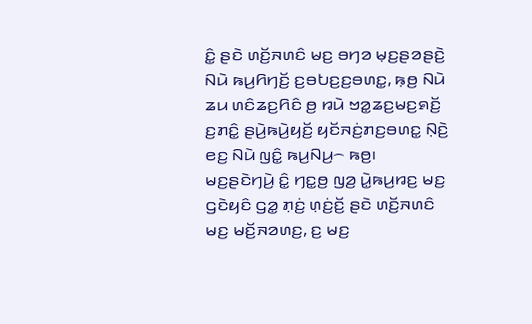ꤢꤨ꤭ ꤔꤢꤧ ꤛꤢꤩ꤬ꤏꤛꤢꤨ ꤗꤢ꤬ ꤋꤚꤤ ꤗ꤫ꤢ꤬ꤔꤤꤔꤢꤧ꤬ ꤡꤣꤧ ꤒꤣ꤬ꤖꤚꤢꤩ꤬ ꤢ꤬ꤋꤝꤢ꤬ꤢ꤬ꤋꤛꤢ꤭, ꤒ꤫ꤥ꤬ ꤡꤣꤧ ꤘꤣ ꤛꤢꤨꤘꤢ꤬ꤖꤢꤨ ꤥ꤬ ꤙꤣꤧ ꤠꤤ꤭ꤘꤢ꤬ꤗꤢ꤬ꤎꤢꤩ꤬ ꤢ꤬ꤊꤢꤨ꤭ ꤔꤣꤧ꤬ꤒꤣꤧ꤬ꤟꤢꤩ꤬ ꤟꤢꤩꤏꤢꤦ꤬ꤊꤢ꤬ꤋꤛꤢ꤭ ꤡ꤫ꤢꤧ꤬ ꤕꤢ꤬ ꤡꤣꤧ ꤜꤢꤨ꤭ ꤒꤣ꤬ꤡꤣ꤬꤮ ꤒꤥ꤬꤯
ꤗꤢ꤬ꤔꤢꤧꤚꤣꤧ꤬ ꤢꤨ꤭ ꤚꤢ꤭ꤥ꤬ ꤜꤤ꤬ ꤣꤧ꤭ꤒꤣ꤬ꤙꤢ꤬ ꤗꤢ꤬ ꤞꤢꤧꤟꤢꤨ ꤞꤤ꤭ ꤊ꤫ꤢꤦ꤬ ꤛ꤫ꤢꤦ꤬ꤢꤩ꤬ ꤔꤢꤧ ꤛꤢꤩ꤬ꤏꤛꤢꤨ ꤗꤢ꤬ ꤗꤢꤩ꤬ꤏꤤꤛꤢ꤬, ꤢ꤬ ꤗꤢ꤬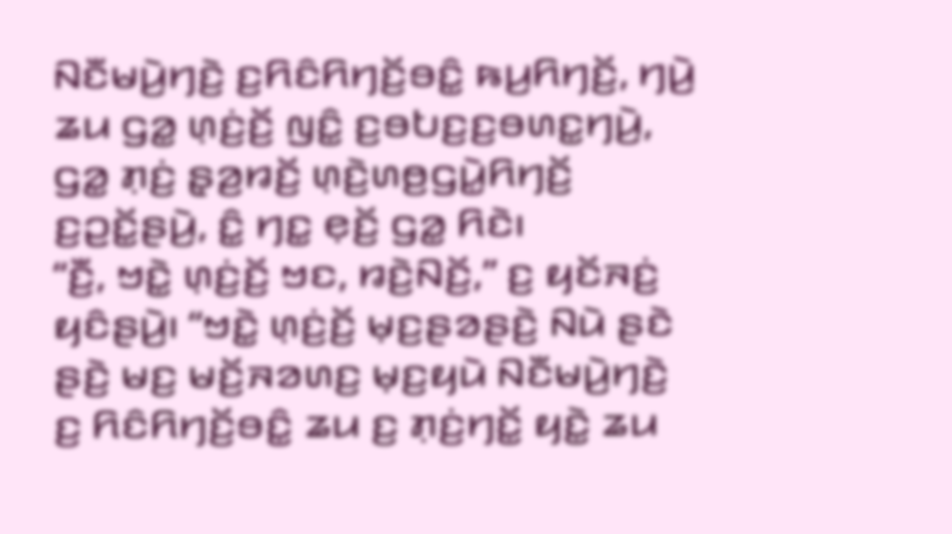ꤡꤢꤪꤗꤣꤧ꤬ꤚꤢꤧ꤬ ꤢ꤬ꤖꤢꤨꤖꤚꤢꤩ꤬ꤋꤢꤨ꤭ ꤒꤣ꤬ꤖꤚꤢꤩ꤬, ꤚꤣꤧ꤬ ꤘꤣ ꤞꤤ꤭ ꤛ꤫ꤢꤦ꤬ꤢꤩ꤬ ꤜꤢꤨ꤭ ꤢ꤬ꤋꤝꤢ꤬ꤢ꤬ꤋꤛꤢ꤭ꤚꤣꤧ꤬, ꤞꤤ꤭ ꤊ꤫ꤢꤦ꤬ ꤔ꤫ꤤ꤬ꤙꤢꤩ꤬ ꤛ꤫ꤢꤧ꤬ꤛꤥ꤬ꤞꤣꤧ꤭ꤖꤚꤢꤩ꤬ ꤢ꤬ꤑꤢꤩ꤭ꤔꤣꤧ꤬, ꤢꤨ꤭ ꤚꤢ꤭ ꤕ꤫ꤢꤩ꤬ ꤞꤤ꤭ ꤖꤢꤧ꤯
“ꤢꤪ꤬, ꤠꤢꤧ꤭ ꤛ꤫ꤢꤦ꤬ꤢꤩ꤬ ꤠꤢ, ꤙꤢꤧ꤬ꤡꤢꤩ꤬,” ꤢ꤬ ꤟꤢꤩꤏꤢꤦ꤬ ꤟꤢꤨꤔꤣꤧ꤬꤯ “ꤠꤢꤧ꤭ ꤛ꤫ꤢꤦ꤬ꤢꤩ꤬ ꤗ꤫ꤢ꤬ꤔꤤꤔꤢꤧ꤬ ꤡꤣꤧ ꤔꤢꤧ ꤔꤢꤧ꤬ ꤗꤢ꤬ ꤗꤢꤩ꤬ꤏꤤꤛꤢ꤬ ꤗ꤫ꤢ꤬ꤟꤣꤧ ꤡꤢꤪꤗꤣꤧ꤬ꤚꤢꤧ꤬ ꤢ꤬ ꤖꤢꤨꤖꤚꤢꤩ꤬ꤋꤢꤨ꤭ ꤘꤣ ꤢ꤬ ꤊ꤫ꤢꤦ꤬ꤚꤢꤩ꤭ ꤟꤢꤧ꤭ ꤘꤣ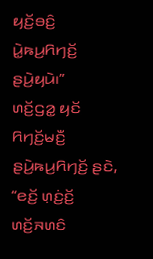ꤟꤢꤩ꤬ꤋꤢꤨ꤬ ꤣꤧ꤭ꤒꤣ꤬ꤖꤚꤢꤩ꤬ ꤔꤣꤧ꤬ꤟꤣꤧ꤯”
ꤛꤢꤩ꤬ꤞꤤ꤭ ꤟꤢꤩ ꤖꤚꤢꤩ꤬ꤗꤢꤪ꤬ ꤔꤣꤧ꤬ꤒꤣ꤬ꤖꤚꤢꤩ꤬ ꤔꤢꤧ, “ꤕꤢꤩ꤬ ꤛ꤫ꤢꤦ꤬ꤢꤩ꤬ ꤛꤢꤩ꤬ꤏꤛꤢꤨ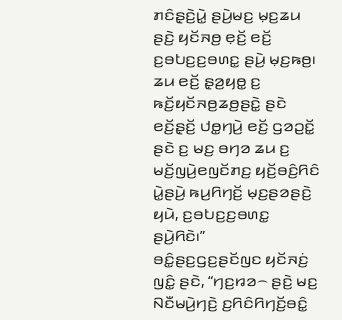ꤊꤢꤨꤔ꤫ꤢꤧ꤬ꤣꤧ꤭ ꤔꤣꤧ꤬ꤗꤢ꤬ ꤗ꤫ꤢ꤬ꤘꤣ ꤔꤢꤧ꤬ ꤟꤢꤩꤏꤥ꤬ ꤕ꤫ꤢꤩ꤬ ꤕꤢꤩ꤬ ꤢ꤬ꤋꤝꤢ꤬ꤢ꤬ꤋꤛꤢ꤭ ꤔꤣꤧ꤬ ꤗ꤫ꤢ꤬ꤒꤥ꤬꤯ ꤘꤣ ꤕꤢꤩ꤬ ꤔ꤫ꤤ꤬ꤟꤥ꤭ ꤢ꤬ ꤒꤢꤩ꤬ꤟꤢꤩꤏꤥ꤬ꤘꤥ꤬ꤔꤢꤧ꤭ ꤔꤢꤧ ꤕꤢꤩ꤬ꤔ꤫ꤢꤩ꤬ ꤓꤥ꤭ꤚꤣꤧ꤬ ꤕꤢꤩ꤬ ꤞꤤꤑꤢꤩ꤭ ꤔꤢꤧ ꤢ꤬ ꤗꤢ꤬ ꤋꤚꤤ ꤘꤣ ꤢ꤬ ꤗꤢꤩ꤬ꤜꤣꤧ꤬ꤕꤜꤢꤩꤊꤢ꤬ ꤟꤢꤩ꤬ꤋꤢꤨ꤬ꤖꤢꤨ ꤣꤧ꤭ꤔꤣꤧ꤬ ꤒꤣ꤬ꤖꤚꤢꤩ꤬ ꤗ꤫ꤢ꤬ꤔꤤꤔꤢꤧ꤬ ꤟꤣꤧ, ꤢ꤬ꤋꤝꤢ꤬ꤢ꤬ꤋꤛꤢ꤭ ꤔꤣꤧ꤬ꤖꤢꤧ꤯”
ꤋꤢꤨ꤭ꤔꤢ꤬ꤞꤢ꤬ꤔꤢꤩꤜꤢ ꤟꤢꤩꤏꤢꤦ꤬ ꤜꤢꤨ꤭ ꤔꤢꤧ, “ꤚꤢ꤬ꤙꤤ꤮ ꤔꤢꤧ꤬ ꤗꤢ꤬ ꤡꤢꤪꤗꤣꤧ꤬ꤚꤢꤧ꤬ ꤢ꤬ꤖꤢꤨꤖꤚꤢꤩ꤬ꤋꤢꤨ꤭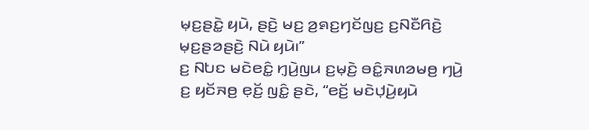ꤗ꤫ꤢ꤬ꤔꤢꤧ꤭ ꤟꤣꤧ, ꤔꤢꤧ꤬ ꤗꤢ꤬ ꤤ꤬ꤎꤢ꤬ꤚꤢꤩꤜꤢ꤬ ꤢ꤬ꤡꤢꤪꤖꤢꤧ꤬ ꤗ꤫ꤢ꤬ꤔꤤꤔꤢꤧ꤬ ꤡꤣꤧ ꤟꤣꤧ꤯”
ꤢ꤬ ꤡꤝꤢ ꤗꤢꤧꤕꤢꤨ꤭ ꤚ꤫ꤣꤧ꤬ꤜꤣ ꤢ꤬ꤗ꤫ꤢꤧ꤬ ꤋꤢꤨ꤭ꤏꤛꤤꤗꤥ꤬ ꤚꤣꤧ꤬ ꤢ꤬ ꤟꤢꤩꤏꤥ꤬ ꤕ꤫ꤢꤩ꤬ ꤜꤢꤨ꤭ ꤔꤢꤧ, “ꤕꤢꤩ꤬ ꤗꤢꤧꤓ꤫ꤣꤧ꤬ꤟꤣꤧ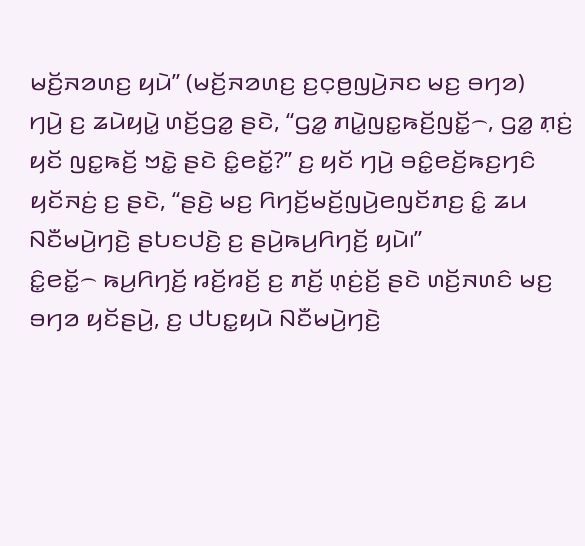ꤗꤢꤩ꤬ꤏꤤꤛꤢ꤬ ꤟꤣꤧ” (ꤗꤢꤩ꤬ꤏꤤꤛꤢ꤬ ꤢ꤬ꤍ꤫ꤥ꤬ꤜꤣꤧ꤬ꤏꤢ ꤗꤢ꤬ ꤋꤚꤤ)
ꤚꤣꤧ꤬ ꤢ꤬ ꤘꤣꤧꤟꤣꤧ꤭ ꤛꤢꤩ꤬ꤞꤤ꤭ ꤔꤢꤧ, “ꤞꤤ꤭ ꤊꤣꤧ꤭ꤜꤢ꤭ꤒꤢꤩ꤬ꤜꤢꤩ꤭꤮, ꤞꤤ꤭ ꤊ꤫ꤢꤦ꤬ ꤟꤢꤩ ꤜꤢ꤭ꤒꤢꤩ꤬ ꤠꤢꤧ꤭ ꤔꤢꤧ ꤢꤨ꤭ꤕꤢꤩ꤭?” ꤢ꤬ ꤟꤢꤩ ꤚꤣꤧ꤬ ꤋꤢꤨ꤭ꤕꤢꤩ꤬ꤒꤢ꤬ꤚꤢꤨ ꤟꤢꤩꤏꤢꤦ꤬ ꤢ꤬ ꤔꤢꤧ, “ꤔꤢꤧ꤬ ꤗꤢ꤬ ꤖꤚꤢꤩ꤬ꤗꤢꤩ꤬ꤜꤣꤧ꤬ꤕꤜꤢꤩꤊꤢ꤬ ꤢꤨ꤭ ꤘꤣ ꤡꤢꤪꤗꤣꤧ꤬ꤚꤢꤧ꤬ ꤔꤝꤢꤓꤢꤧ꤬ ꤢ꤬ ꤔꤣꤧ꤬ꤒꤣ꤬ꤖꤚꤢꤩ꤬ ꤟꤣꤧ꤯”
ꤢꤨ꤭ꤕꤢꤩ꤭꤮ ꤒꤣ꤬ꤖꤚꤢꤩ꤬ ꤙꤢꤩ꤬ꤙꤢꤩ꤬ ꤢ꤬ ꤊꤢꤩ꤬ ꤛ꤫ꤢꤦ꤬ꤢꤩ꤬ ꤔꤢꤧ ꤛꤢꤩ꤬ꤏꤛꤢꤨ ꤗꤢ꤬ ꤋꤚꤤ ꤟꤢꤩꤔꤣꤧ꤬, ꤢ꤬ ꤓꤝꤢ꤭ꤟꤣꤧ ꤡꤢꤪꤗꤣꤧ꤬ꤚꤢꤧ꤬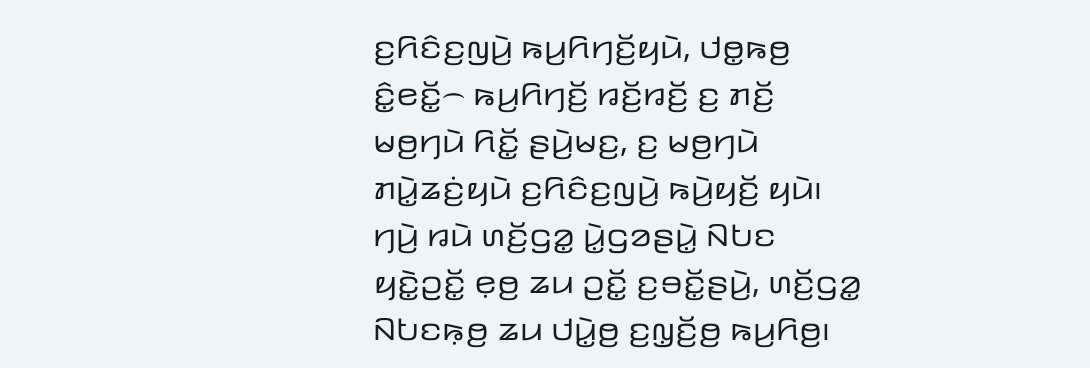ꤢ꤬ꤖꤢꤨꤢ꤬ꤜꤣꤧ꤬ ꤒꤣ꤬ꤖꤚꤢꤩ꤬ꤟꤣꤧ, ꤓꤥ꤭ꤒꤥ꤬ ꤢꤨ꤭ꤕꤢꤩ꤭꤮ ꤒꤣ꤬ꤖꤚꤢꤩ꤬ ꤙꤢꤩ꤬ꤙꤢꤩ꤬ ꤢ꤬ ꤊꤢꤩ꤬ ꤗꤥ꤬ꤚꤣꤧ ꤖꤢꤩ꤭ ꤔꤣꤧ꤬ꤗꤢ꤬, ꤢ꤬ ꤗꤥ꤬ꤚꤣꤧ ꤊꤣꤧ꤭ꤘꤢꤦ꤬ꤟꤣꤧ ꤢ꤬ꤖꤢꤨꤢ꤬ꤜꤣꤧ꤬ ꤒꤣꤧ꤬ꤟꤢꤩ꤬ ꤟꤣꤧ꤯
ꤚꤣꤧ꤬ ꤙꤣꤧ ꤛꤢꤩ꤬ꤞꤤ꤭ ꤣꤧ꤭ꤞꤤꤔꤣꤧ꤭ ꤡꤝꤢ ꤟꤢꤧ꤭ꤑꤢꤩ꤭ ꤕ꤫ꤥ꤬ ꤘꤣ ꤑꤢꤩ꤭ ꤢ꤬ꤋꤢꤩ꤭ꤔꤣꤧ꤬, ꤛꤢꤩ꤬ꤞꤤ꤭ ꤡꤝꤢꤒ꤫ꤥ꤬ ꤘꤣ ꤓꤣꤧ꤭ꤥ꤬ ꤢ꤬ꤜ꤫ꤢꤩ꤬ꤥ꤬ ꤒꤣ꤬ꤖꤥ꤬꤯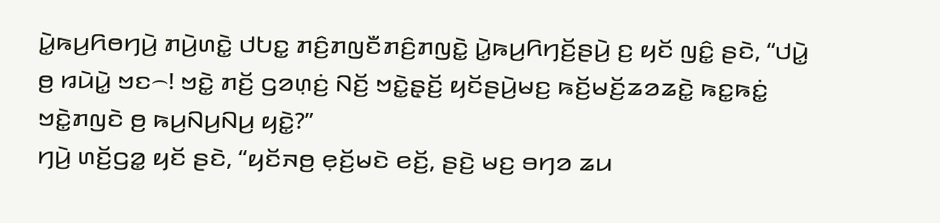ꤣꤧ꤭ꤒꤣ꤬ꤖꤥꤚꤣꤧ꤬ ꤊꤣꤧ꤬ꤛꤢꤧ꤭ ꤓꤝꤢ꤭ ꤊꤢꤨ꤬ꤊꤜꤢꤪꤊꤢꤨ꤬ꤊꤜꤢꤧ꤭ ꤣꤧ꤭ꤒꤣ꤬ꤖꤚꤢꤩ꤬ꤔꤣꤧ꤬ ꤢ꤬ ꤟꤢꤩ ꤜꤢꤨ꤭ ꤔꤢꤧ, “ꤓꤣꤧ꤭ ꤥ꤬ ꤙꤣꤧꤣꤧ꤭ ꤠꤢ꤮! ꤠꤢꤧ꤭ ꤊꤢꤩ꤬ ꤞꤤꤛ꤫ꤢꤦ꤬ ꤡꤢꤩ꤬ ꤠꤢꤧ꤭ꤔ꤫ꤢꤩ꤬ ꤟꤢꤩꤔꤣꤧ꤬ꤗꤢ꤬ ꤒꤢꤩ꤬ꤗꤢꤩ꤬ꤘꤤꤘꤢꤧ꤭ ꤒꤢ꤭ꤒꤢꤦ꤭ ꤠꤢꤧ꤭ꤊꤜꤢꤧ ꤥ꤬ ꤒꤣ꤬ꤡꤣ꤬ꤡꤣ꤬ ꤟꤢꤧ꤭?”
ꤚꤣꤧ꤬ ꤛꤢꤩ꤬ꤞꤤ꤭ ꤟꤢꤩ ꤔꤢꤧ, “ꤟꤢꤩꤏꤥ꤬ ꤕ꤫ꤢꤩ꤬ꤗꤢꤧ ꤕꤢꤩ꤬, ꤔꤢꤧ꤬ ꤗꤢ꤬ ꤋꤚꤤ ꤘꤣ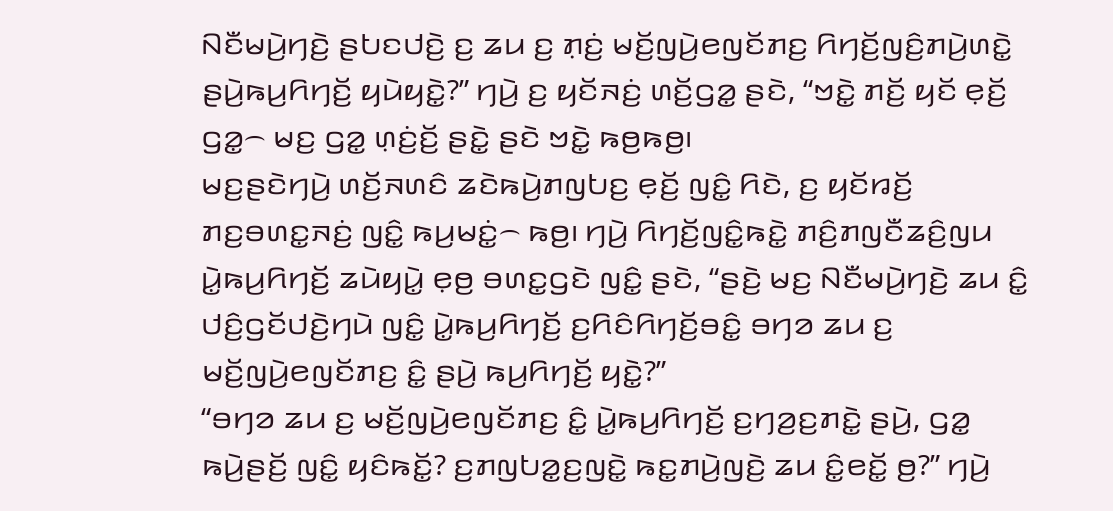ꤡꤢꤪꤗꤣꤧ꤬ꤚꤢꤧ꤬ ꤔꤝꤢꤓꤢꤧ꤬ ꤢ꤬ ꤘꤣ ꤢ꤬ ꤊ꤫ꤢꤦ꤬ ꤗꤢꤩ꤬ꤜꤣꤧ꤬ꤕꤜꤢꤩꤊꤢ꤬ ꤖꤚꤢꤩ꤬ꤜꤢꤨ꤬ꤊꤣꤧ꤬ꤛꤢꤧ꤭ ꤔꤣꤧ꤬ꤒꤣ꤬ꤖꤚꤢꤩ꤬ ꤟꤣꤧꤟꤢꤧ꤭?” ꤚꤣꤧ꤬ ꤢ꤬ ꤟꤢꤩꤏꤢꤦ꤬ ꤛꤢꤩ꤬ꤞꤤ꤭ ꤔꤢꤧ, “ꤠꤢꤧ꤭ ꤊꤢꤩ꤬ ꤟꤢꤩ ꤕ꤫ꤢꤩ꤬ ꤞꤤ꤭꤮ ꤗꤢ꤬ ꤞꤤ꤭ ꤛ꤫ꤢꤦ꤬ꤢꤩ꤬ ꤔꤢꤧ꤭ ꤔꤢꤧ ꤠꤢꤧ꤭ ꤒꤥ꤬ꤒꤥ꤬꤯
ꤗꤢ꤬ꤔꤢꤧꤚꤣꤧ꤬ ꤛꤢꤩ꤬ꤏꤛꤢꤨ ꤘꤢꤧꤒꤣꤧ꤬ꤊꤜꤝꤢ꤬ ꤕ꤫ꤢꤩ꤬ ꤜꤢꤨ꤭ ꤖꤢꤧ, ꤢ꤬ ꤟꤢꤩꤙꤢꤩ꤬ ꤊꤢ꤬ꤋꤛꤢ꤭ꤏꤢꤦ꤬ ꤜꤢꤨ꤭ ꤒꤣ꤬ꤗꤢꤦ꤭꤮ ꤒꤥ꤬꤯ ꤚꤣꤧ꤬ ꤖꤚꤢꤩ꤬ꤜꤢꤨ꤭ꤒꤢꤧ꤭ ꤊꤢꤨ꤬ꤊꤜꤢꤪꤘꤢꤨ꤬ꤜꤣ ꤣꤧ꤭ꤒꤣ꤬ꤖꤚꤢꤩ꤬ ꤘꤣꤧꤟꤣꤧ꤭ ꤕ꤫ꤥ꤬ ꤋꤛꤢ꤭ꤞꤢꤧ ꤜꤢꤨ꤭ ꤔꤢꤧ, “ꤔꤢꤧ꤬ ꤗꤢ꤬ ꤡꤢꤪꤗꤣꤧ꤬ꤚꤢꤧ꤬ ꤘꤣ ꤢꤨ꤭ ꤓꤢꤨ꤬ꤞꤢꤩꤓꤢꤧ꤬ꤚꤣꤧ ꤜꤢꤨ꤭ ꤣꤧ꤭ꤒꤣ꤬ꤖꤚꤢꤩ꤬ ꤢ꤬ꤖꤢꤨꤖꤚꤢꤩ꤬ꤋꤢꤨ꤭ ꤋꤚꤤ ꤘꤣ ꤢ꤬ ꤗꤢꤩ꤬ꤜꤣꤧ꤬ꤕꤜꤢꤩꤊꤢ꤬ ꤢꤨ꤭ ꤔꤣꤧ꤬ ꤒꤣ꤬ꤖꤚꤢꤩ꤬ ꤟꤢꤧ꤭?”
“ꤋꤚꤤ ꤘꤣ ꤢ꤬ ꤗꤢꤩ꤬ꤜꤣꤧ꤬ꤕꤜꤢꤩꤊꤢ꤬ ꤢꤨ꤭ ꤣꤧ꤭ꤒꤣ꤬ꤖꤚꤢꤩ꤬ ꤢ꤬ꤚꤤ꤬ꤢ꤬ꤊꤢꤧ꤭ ꤔꤣꤧ꤬, ꤞꤤ꤭ ꤒꤣꤧ꤬ꤔꤢꤩ꤬ ꤜꤢꤨ꤭ ꤟꤢꤨꤒꤢꤩ꤭? ꤢ꤬ꤊꤜꤝꤤ꤭ꤢ꤬ꤜꤢꤧ꤭ ꤒꤢ꤭ꤊꤣꤧ꤬ꤜꤢꤧ꤬ ꤘꤣ ꤢꤨ꤭ꤕꤢꤩ꤭ ꤥ꤬?” ꤚꤣꤧ꤬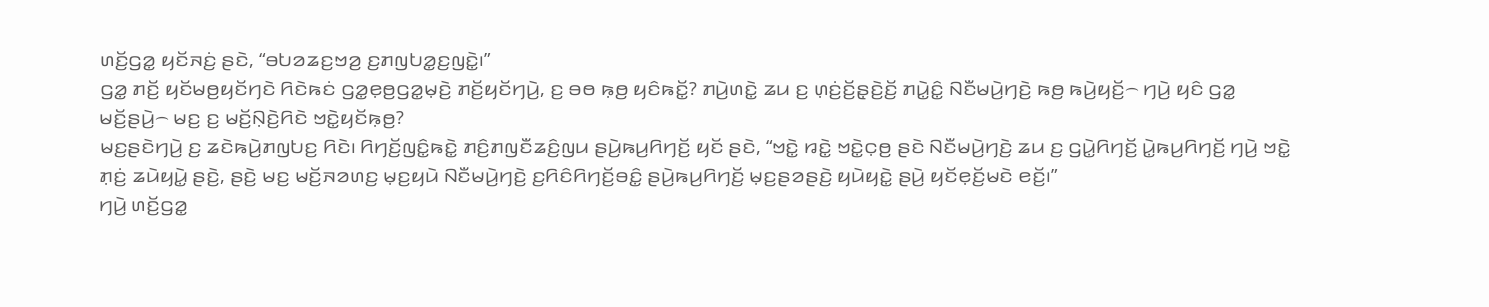ꤛꤢꤩ꤬ꤞꤤ꤭ ꤟꤢꤩꤏꤢꤦ꤬ ꤔꤢꤧ, “ꤋꤝꤤꤘꤢ꤬ꤠꤤ꤬ ꤢ꤬ꤊꤜꤝꤤ꤭ꤢ꤬ꤜꤢꤧ꤭꤯”
ꤞꤤ꤭ ꤊꤢꤩ꤬ ꤟꤢꤩꤗꤥ꤬ꤟꤢꤩꤚꤢꤧ ꤖꤢꤧꤒꤢꤦ ꤞꤤ꤭ꤕ꤫ꤥ꤬ꤞꤤ꤭ꤗ꤫ꤢꤧ꤬ ꤊꤢꤩ꤬ꤟꤢꤩꤚꤣꤧ꤬, ꤢ꤬ ꤋꤥ ꤒ꤫ꤥ꤬ ꤟꤢꤨꤒꤢꤩ꤭? ꤊꤣꤧ꤬ꤛꤢꤧ꤭ ꤘꤣ ꤢ꤬ ꤛ꤫ꤢꤦ꤬ꤢꤩ꤬ꤔ꤫ꤢꤧ꤬ꤢꤩ꤬ ꤊꤣꤧ꤭ꤢꤨ꤭ ꤡꤢꤪꤗꤣꤧ꤬ꤚꤢꤧ꤬ ꤒꤥ꤬ ꤒꤣꤧ꤬ꤟꤢꤩ꤬꤮ ꤚꤣꤧ꤬ ꤟꤢꤨ ꤞꤤ꤭ ꤗꤢꤩ꤬ꤔꤣꤧ꤬꤮ ꤗꤢ꤬ ꤢ꤬ ꤗꤢꤩ꤬ꤡ꤫ꤢꤧ꤬ꤖꤢꤧ ꤠꤢꤧ꤭ꤟꤢꤩꤒ꤫ꤥ꤬?
ꤗꤢ꤬ꤔꤢꤧꤚꤣꤧ꤬ ꤢ꤬ ꤘꤢꤧꤒꤣꤧ꤬ꤊꤜꤝꤢ꤬ ꤖꤢꤧ꤯ ꤖꤚꤢꤩ꤬ꤜꤢꤨ꤭ꤒꤢꤧ꤭ ꤊꤢꤨ꤬ꤊꤜꤢꤪꤘꤢꤨ꤬ꤜꤣ ꤔꤣꤧ꤬ꤒꤣ꤬ꤖꤚꤢꤩ꤬ ꤟꤢꤩ ꤔꤢꤧ, “ꤠꤢꤧ꤭ ꤙꤢꤧ꤭ ꤠꤢꤧ꤭ꤍ꤫ꤥ꤬ ꤔꤢꤧ ꤡꤢꤪꤗꤣꤧ꤬ꤚꤢꤧ꤬ ꤘꤣ ꤢ꤬ ꤞꤣꤧ꤭ꤖꤚꤢꤩ꤬ ꤣꤧ꤭ꤒꤣ꤬ꤖꤚꤢꤩ꤬ ꤚꤣꤧ꤬ ꤠꤢꤧ꤭ ꤊ꤫ꤢꤦ꤬ ꤘꤣꤧꤟꤣꤧ꤭ ꤔꤢꤧ꤬, ꤔꤢꤧ꤬ ꤗꤢ꤬ ꤗꤢꤩ꤬ꤏꤤꤛꤢ꤬ ꤗ꤫ꤢ꤬ꤟꤣꤧ ꤡꤢꤪꤗꤣꤧ꤬ꤚꤢꤧ꤬ ꤢ꤬ꤖꤢꤨꤖꤚꤢꤩ꤬ꤋꤢꤨ꤭ ꤔꤣꤧ꤬ꤒꤣ꤬ꤖꤚꤢꤩ꤬ ꤗ꤫ꤢ꤬ꤔꤤꤔꤢꤧ꤬ ꤟꤣꤧꤟꤢꤧ꤭ ꤔꤣꤧ꤬ ꤟꤢꤩꤕ꤫ꤢꤩ꤬ꤗꤢꤧ ꤕꤢꤩ꤬꤯”
ꤚꤣꤧ꤬ ꤛꤢꤩ꤬ꤞꤤ꤭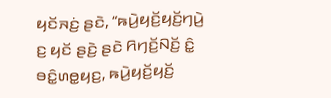ꤟꤢꤩꤏꤢꤦ꤬ ꤔꤢꤧ, “ꤒꤣꤧ꤬ꤟꤢꤩ꤬ꤟꤢꤩ꤬ꤚꤣꤧ꤬ ꤢ꤬ ꤟꤢꤩ ꤔꤢꤧ꤬ ꤔꤢꤧ ꤖꤚꤢꤩ꤬ꤡꤢꤩ꤬ ꤢꤨ꤭ ꤋꤢꤨ꤭ꤛꤥ꤭ꤟꤢ꤬, ꤒꤣꤧ꤬ꤟꤢꤩ꤬ꤟꤢꤩ꤬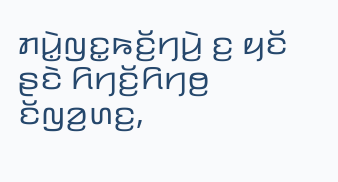ꤊꤣꤧ꤭ꤜꤢ꤭ꤒꤢꤩ꤬ꤚꤣꤧ꤬ ꤢ꤬ ꤟꤢꤩ ꤔꤢꤧ ꤖꤚꤢꤩ꤬ꤖꤚꤥ꤬ ꤢꤩꤜꤤ꤬ꤛꤢ꤬,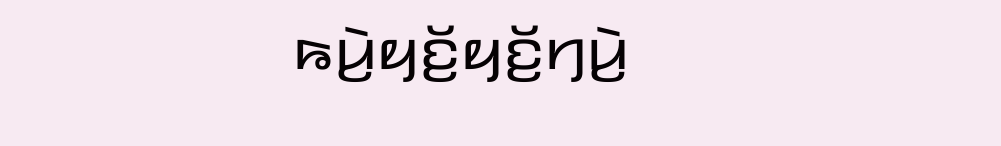ꤒꤣꤧ꤬ꤟꤢꤩ꤬ꤟꤢꤩ꤬ꤚꤣꤧ꤬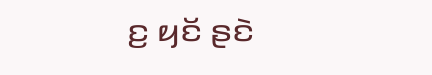ꤢ꤬ ꤟꤢꤩ ꤔꤢꤧ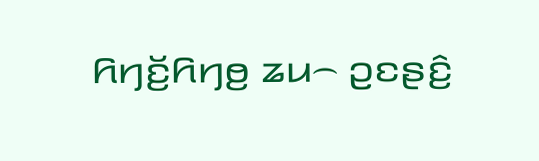ꤖꤚꤢꤩ꤬ꤖꤚꤥ꤬ ꤘꤣ꤮ ꤑꤢꤔꤢꤨ꤬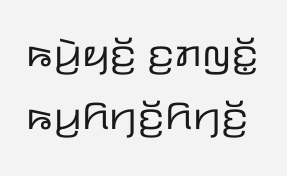ꤒꤣꤧ꤬ꤟꤢꤩ꤬ ꤢ꤬ꤊꤜꤢꤩ꤭ ꤒꤣ꤬ꤖꤚꤢꤩ꤬ꤖꤚꤢꤩ꤬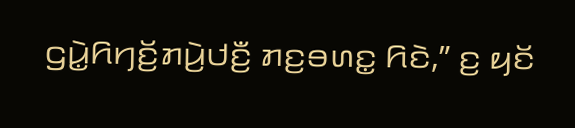ꤞꤣꤧ꤭ꤖꤚꤢꤩ꤬ꤊꤣꤧ꤬ꤓꤢꤪ꤬ ꤊꤢ꤬ꤋꤛꤢ꤭ ꤖꤢꤧ,” ꤢ꤬ ꤟꤢꤩ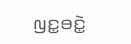ꤜꤢ꤭ꤋꤢꤧ꤭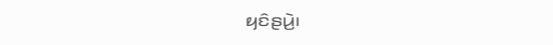ꤟꤢꤨꤔꤣꤧ꤬꤯